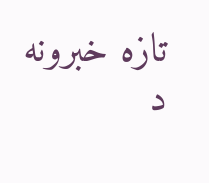تازه خبرونه
د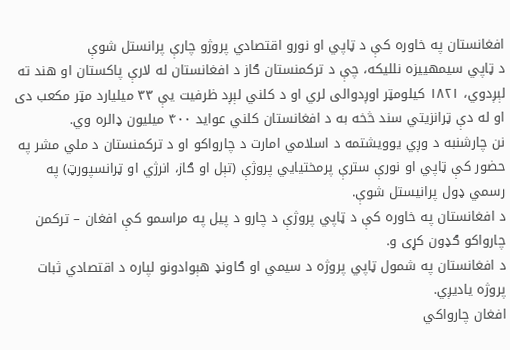افغانستان په خاوره کې د ټاپي او نورو اقتصادي پروژو چارې پرانستل شوې
د ټاپي سیمهییزه نللیکه، چې د ترکمنستان ګاز د افغانستان له لارې پاکستان او هند ته لېږدوي، ۱۸۲۱ کیلومټر اوږدوالی لري او د کلني لېږد ظرفیت یې ۳۳ میلیارد مټر مکعب دی او له دې ټرانزیتي سند څخه به د افغانستان کلني عواید ۴۰۰ میلیون ډالره وي.
نن چارشنبه د وږي یوویشتمه د اسلامي امارت د چارواکو او د ترکمنستان د ملي مشر په حضور کې ټاپي او نورې سترې پرمختیايي پروژې (تېل او ګاز، انرژي او ټرانسپورټ) په رسمي ډول پرانیستل شوې.
د افغانستان په خاوره کې د ټاپي پروژې د چارو د پيل په مراسمو کې افغان – ترکمن چارواکو ګډون کړی و.
د افغانستان په شمول ټاپي پروژه د سیمي او ګاونډ هېوادونو لپاره د اقتصادي ثبات پروژه یادیږي.
افغان چارواکي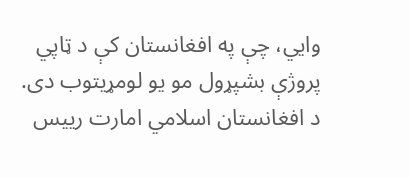وايي، چې په افغانستان کې د ټاپي پروژې بشپړول مو یو لومړیتوب دی.
د افغانستان اسلامي امارت رییس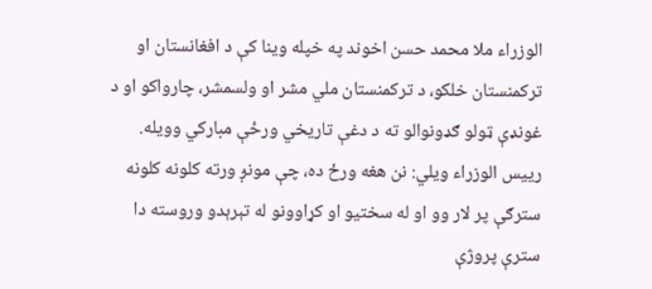الوزراء ملا محمد حسن اخوند په خپله وینا کې د افغانستان او ترکمنستان خلکو، د ترکمنستان ملي مشر او ولسمشر، چارواکو او د غونډې ټولو ګډونوالو ته د دغې تاریخي ورځې مبارکي وویله.
رییس الوزراء ویلي: نن هغه ورځ ده، چې مونږ ورته کلونه کلونه سترګې پر لار وو او له سختیو او کړاوونو له تېرېدو وروسته دا سترې پروژې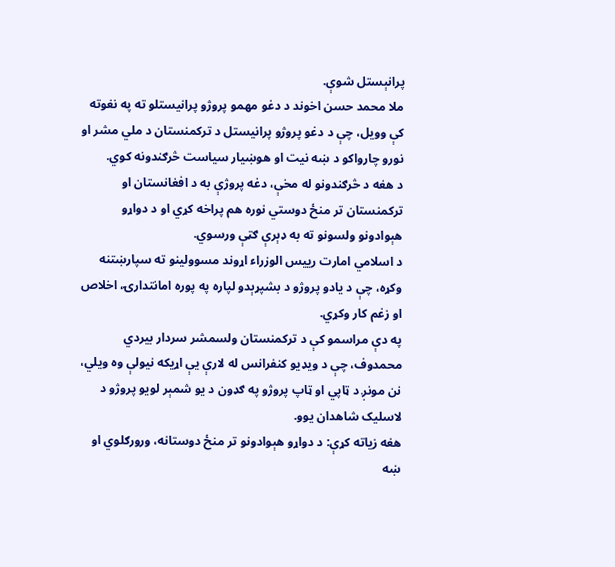پرانېستل شوې.
ملا محمد حسن اخوند د دغو مهمو پروژو پرانیستلو ته په نغوته کې وويل، چې د دغو پروژو پرانیستل د ترکمنستان د ملي مشر او نورو چارواکو د ښه نيت او هوښيار سياست څرګندونه کوي.
د هغه د څرګندونو له مخې، دغه پروژې به د افغانستان او ترکمنستان تر منځ دوستي نوره هم پراخه کړي او د دواړو هېوادونو ولسونو ته به ډېرې ګټې ورسوي.
د اسلامي امارت رییس الوزراء اړوند مسوولینو ته سپارښتنه وکړه، چې د یادو پروژو د بشپړېدو لپاره په پوره امانتدارۍ، اخلاص او زغم کار وکړي.
په دې مراسمو کې د ترکمنستان ولسمشر سردار بیردي محمدوف، چې د ویډیو کنفرانس له لارې یې اړیکه نیولې وه ویلي، نن مونږ د ټاپي او ټاپ پروژو په ګډون د یو شمېر لویو پروژو د لاسلیک شاهدان یوو.
هغه زیاته کړې: د دواړو هېوادونو تر منځ دوستانه، ورورګلوي او ښه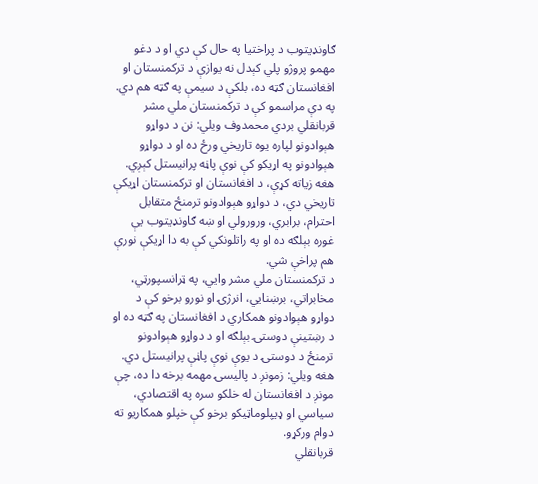ګاونډیتوب د پراختیا په حال کې دي او د دغو مهمو پروژو پلي کېدل نه یوازې د ترکمنستان او افغانستان ګټه ده، بلکې د سیمې په ګټه هم دي.
په دې مراسمو کې د ترکمنستان ملي مشر قربانقلي بردي محمدوف ويلي: نن د دواړو هېوادونو لپاره يوه تاريخي ورځ ده او د دواړو هېوادونو په اړيکو کې نوې پاڼه پرانيستل کېږي.
هغه زیاته کړې، د افغانستان او ترکمنستان اړیکې تاریخي دي، د دواړو هېوادونو ترمنځ متقابل احترام، برابري، ورورولي او ښه ګاونډیتوب یې غوره بېلګه ده او په راتلونکي کې به دا اړیکې نورې هم پراخې شي.
د ترکمنستان ملي مشر وایي، په ټرانسپورټي، مخابراتي، برښنايي، انرژۍ او نورو برخو کې د دواړو هېوادونو همکاري د افغانستان په ګټه ده او د رښتينې دوستۍ بېلګه او د دواړو هېوادونو ترمنځ د دوستۍ د یوې نوې پاڼې پرانيستل دي.
هغه ویلي: زمونږ د پالیسۍ مهمه برخه دا ده، چې مونږ د افغانستان له خلکو سره په اقتصادي، سیاسي او ډیپلوماټیکو برخو کې خپلو همکاریو ته دوام ورکړو.
قربانقلي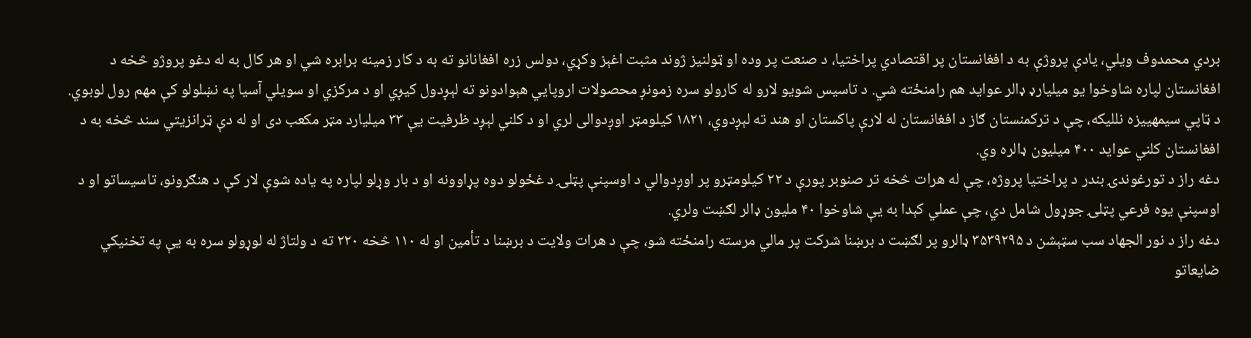بردي محمدوف ويلي، يادې پروژې به د افغانستان پر اقتصادي پراختيا، د صنعت پر وده او ټولنيز ژوند مثبت اغېز وکړي، دولس زره افغانانو ته به د کار زمينه برابره شي او هر کال به له دغو پروژو څخه د افغانستان لپاره شاوخوا يو ميليارډ ډالر عوايد هم رامنځته شي. د تاسیس شویو لارو له کارولو سره زمونږ محصولات اروپایي هېوادونو ته لېږدول کیږي او د مرکزي او سویلي آسیا په نښلولو کې مهم رول لوبوي.
د ټاپي سیمهییزه نللیکه، چې د ترکمنستان ګاز د افغانستان له لارې پاکستان او هند ته لېږدوي، ۱۸۲۱ کیلومټر اوږدوالی لري او د کلني لېږد ظرفیت یې ۳۳ میلیارد مټر مکعب دی او له دې ټرانزیتي سند څخه به د افغانستان کلني عواید ۴۰۰ میلیون ډالره وي.
دغه راز د تورغوندۍ بندر د پراختیا پروژه، چې له هرات څخه تر صنوبر پورې د ۲۲ کیلومټرو پر اوږدوالي د اوسپنې پټلۍ د غځولو دوه پړاوونه او د بار وړلو لپاره په یاده شوې لار کې د هنګرونو، تاسیساتو او د اوسپنې یوه فرعي پټلۍ جوړول شامل دي، چې عملي کېدا به یې شاوخوا ۴۰ ملیون ډالر لګښت ولري.
دغه راز د نور الجهاد سب سټېشن د ۳۵۳۹۲۹۵ ډالرو پر لګښت د برښنا شرکت پر مالي مرسته رامنځته شو، چې د هرات ولایت د برښنا د تأمین او له ۱۱۰ څخه ۲۲۰ ته د ولتاژ له لوړولو سره به یې په تخنیکي ضایعاتو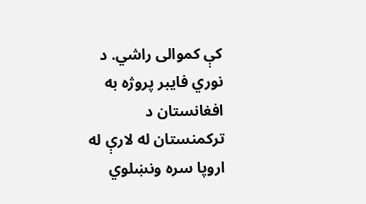کې کموالی راشي. د نوري فایبر پروژه به افغانستان د ترکمنستان له لارې له اروپا سره ونښلوي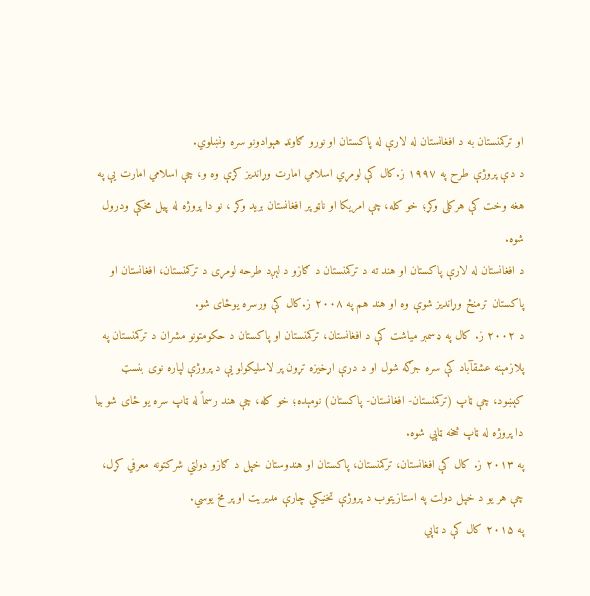او ترکمنستان به د افغانستان له لارې له پاکستان او نورو ګاونډ هېوادونو سره ونښلوي.
د دې پروژې طرح په ۱۹۹۷ ز.کال کې لومړي اسلامي امارت وړاندیز کړې وه و، چې اسلامي امارت یې په هغه وخت کې هرکلی وکړ؛ خو کله، چې امریکا او ناټو پر افغانستان برید وکړ ، نو دا پروژه له پیل مخکې ودرول شوه.
د افغانستان له لارې پاکستان او هند ته د ترکمنستان د ګازو د لېږد طرحه لومړی د ترکمنستان، افغانستان او پاکستان ترمنځ وړاندیز شوې وه او هند هم په ۲۰۰۸ ز.کال کې ورسره یوځای شو.
د ۲۰۰۲ ز. کال په ډسمبر میاشت کې د افغانستان، ترکمنستان او پاکستان د حکومتونو مشران د ترکمنستان په پلازمېنه عشقآباد کې سره جرګه شول او د درې اړخیزه تړون پر لاسلیکولو یې د پروژې لپاره نوی بنسټ کېښود، چې ټاپ (ترکمنستان- افغانستان- پاکستان) نومېده؛ خو کله، چې هند رسماً له ټاپ سره یو ځای شو بیا دا پروژه له ټاپ څخه ټاپي شوه.
په ۲۰۱۳ ز. کال کې افغانستان، ترکمنستان، پاکستان او هندوستان خپل د ګازو دولتي شرکتونه معرفي کړل، چې هر یو د خپل دولت په استازیتوب د پروژې تخنیکي چارې مدیریت او پر مخ یوسي.
په ۲۰۱۵ کال کې د ټاپي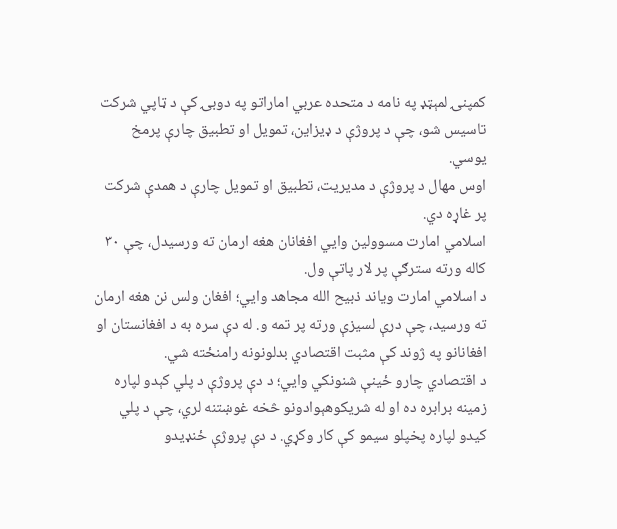کمپنۍ لمېټډ په نامه د متحده عربي اماراتو په دوبۍ کې د ټاپي شرکت تاسیس شو، چې د پروژې د ډیزاین، تمویل او تطبیق چارې پرمخ یوسي.
اوس مهال د پروژې د مدیریت، تطبیق او تمویل چارې د همدې شرکت پر غاړه دي.
اسلامي امارت مسوولین وايي افغانان هغه ارمان ته ورسیدل، چې ۳۰ کاله ورته سترګې پر لار پاتې ول.
د اسلامي امارت ویاند ذبیح الله مجاهد وایي؛ افغان ولس نن هغه ارمان ته ورسید، چې درې لسیزې ورته پر تمه و. له دې سره به د افغانستان او افغانانو په ژوند کې مثبت اقتصادي بدلونونه رامنځته شي.
د اقتصادي چارو ځینې شنونکي وايي؛ د دې پروژې د پلي کېدو لپاره زمینه برابره ده او له شریکوهېوادونو څخه غوښتنه لري، چې د پلي کیدو لپاره پخپلو سیمو کې کار وکړي. د دې پروژې ځنډیدو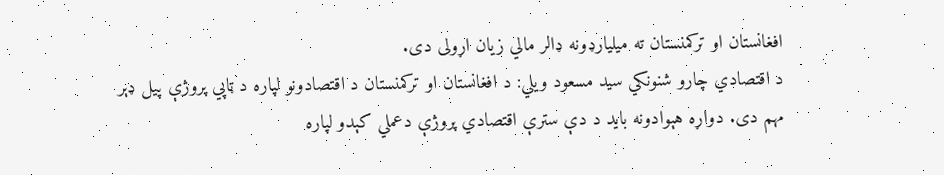افغانستان او ترکمنستان ته میلیارډونه ډالر مالي زیان اړولی دی.
د اقتصادي چارو شنونکي سید مسعود ویلي: د افغانستان او ترکمنستان د اقتصادونو لپاره د ټاپي پروژې پیل ډېر مهم دی. دواړه هېوادونه باید د دې سترې اقتصادي پروژې دعملي کېدو لپاره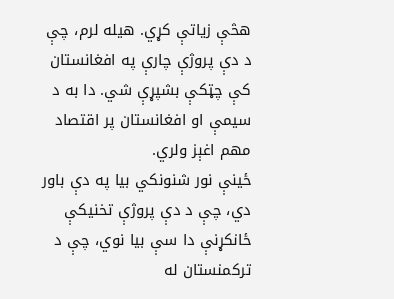هڅې زیاتې کړي. هیله لرم، چې د دې پروژې چارې په افغانستان کې چټکې بشپړې شي. دا به د سیمې او افغانستان پر اقتصاد مهم اغېز ولري.
ځینې نور شنونکي بیا په دې باور دي، چې د دې پروژې تخنیکې ځانکړنې دا سې بیا نوي، چې د ترکمنستان له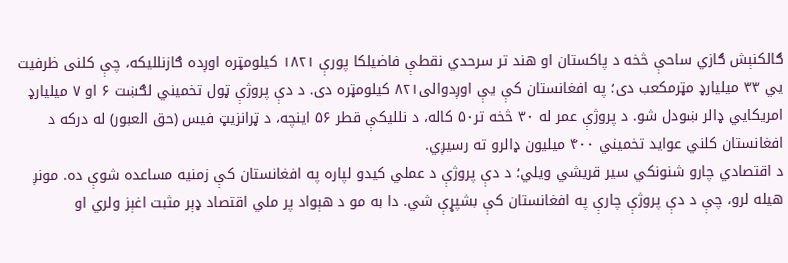ګالکنېش ګازي ساحې څخه د پاکستان او هند تر سرحدي نقطې فاضیلکا پورې ۱۸۲۱ کیلومټره اوږده ګازنللیکه، چې کلنی ظرفیت يي ۳۳ میلیارډ مټرمکعب دی؛ په افغانستان کې یې اوږدوالی۸۲۱ کیلومټره دی. د دې پروژې ټول تخمیني لګښت ۶ او ۷ میلیارډ امریکايي ډالر ښودل شو. د پروژې عمر له ۳۰ څخه تر۵۰ کاله، د نللیکې قطر ۵۶ اینچه، د ټرانزیټ فیس (حق العبور) له درکه د افغانستان کلني عواید تخمیني ۴۰۰ میلیون ډالرو ته رسیږي.
د اقتصادي چارو شنونکي سیر قریشي ویلي؛ د دې پروژې د عملي کیدو لپاره په افغانستان کې زمنیه مساعده شوې ده. مونږ هیله لرو، چې د دې پروژې چارې په افغانستان کې بشپړې شي. دا به مو د هېواد پر ملي اقتصاد ډېر مثبت اغېز ولري او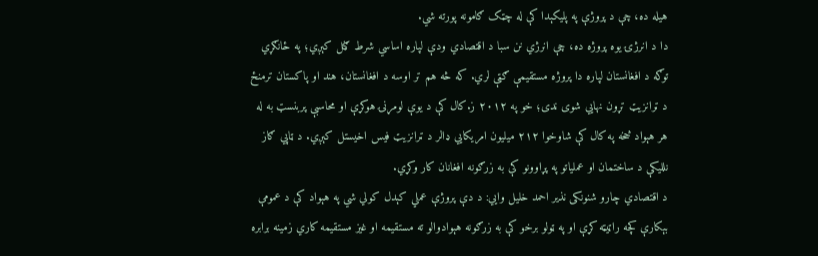هیله ده، چې د پروژې په پليکېدا کې له چټک ګامونه پورته شي.
دا د انرژۍ یوه پروژه ده، چې انرژي نن سبا د اقتصادي ودې لپاره اساسي شرط ګڼل کېږي؛ په ځانګړي توګه د افغانستان لپاره دا پروژه مستقیمې ګټې لري. که څه هم تر اوسه د افغانستان، هند او پاکستان ترمنځ د ټرانزیټ تړون نهايي شوی ندی؛ خو په ۲۰۱۲ ز.کال کې د یوې لومړنۍ هوکړې او محاسبې پربنسټ به له هر هېواد څخه په کال کې شاوخوا ۲۱۲ میلیون امریکايي ډالر د ټرانزیټ فیس اخیستل کېږي. د ټاپي ګاز نللیکې د ساختمان او عملیاتو په پړاوونو کې به زرګونه افغانان کار وکړي.
د اقتصادي چارو شنونکی نذیر احمد خلیل وایي: د دې پروژې عملي کېدل کولي شي په هېواد کې د عمومې بېکارې کچه راټیټه کړې او په ټولو برخو کې به زرګونه هېوادوالو ته مستقیمه او غیز مستقیمه کاري زمینه برابره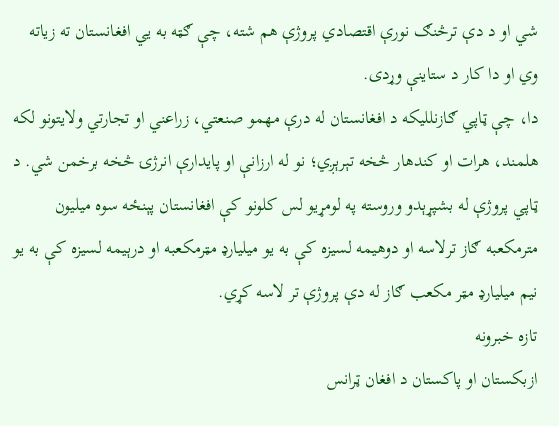شي او د دې ترڅنګ نورې اقتصادي پروژې هم شته، چې ګټه به يي افغانستان ته زیاته وي او دا کار د ستاینې وړدی.
دا، چې ټاپي ګازنللیکه د افغانستان له درې مهمو صنعتي، زراعني او تجارتي ولایتونو لکه هلمند، هرات او کندهار څخه تېرېږي؛ نو له ارزانې او پایدارې انرژۍ څخه برخمن شي. د ټاپي پروژې له بشپړېدو وروسته په لومړيو لس کلونو کې افغانستان پېنځه سوه ميليون مترمکعبه ګاز ترلاسه او دوهيمه لسيزه کې به يو ميليارډ مټرمکعبه او درېيمه لسيزه کې به یو نیم میلیارډ مټر مکعب ګاز له دې پروژې تر لاسه کړي.
تازه خبرونه
ازبکستان او پاکستان د افغان ټرانس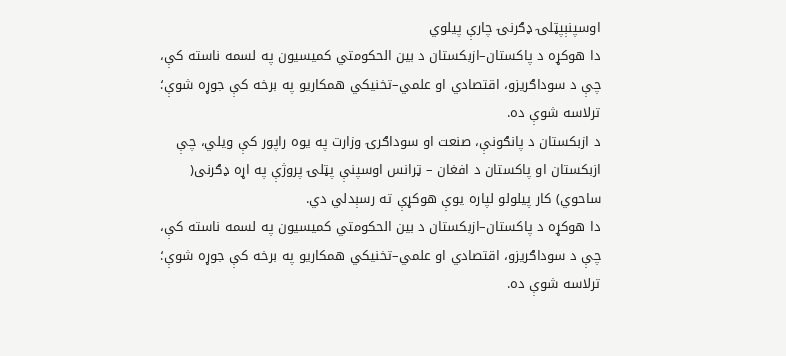اوسپنېپټلۍ ډګرنۍ چارې پیلوي
دا هوکړه د پاکستان–ازبکستان د بین الحکومتي کمیسیون په لسمه ناسته کې، چې د سوداګریزو، اقتصادي او علمي–تخنیکي همکاریو په برخه کې جوړه شوې؛ ترلاسه شوې ده.
د ازبکستان د پانګونې، صنعت او سوداګرۍ وزارت په یوه راپور کې ویلي، چې ازبکستان او پاکستان د افغان – ټرانس اوسپنې پټلۍ پروژې په اړه ډګرنی( ساحوي) کار پیلولو لپاره یوې هوکړې ته رسېدلي دي.
دا هوکړه د پاکستان–ازبکستان د بین الحکومتي کمیسیون په لسمه ناسته کې، چې د سوداګریزو، اقتصادي او علمي–تخنیکي همکاریو په برخه کې جوړه شوې؛ ترلاسه شوې ده.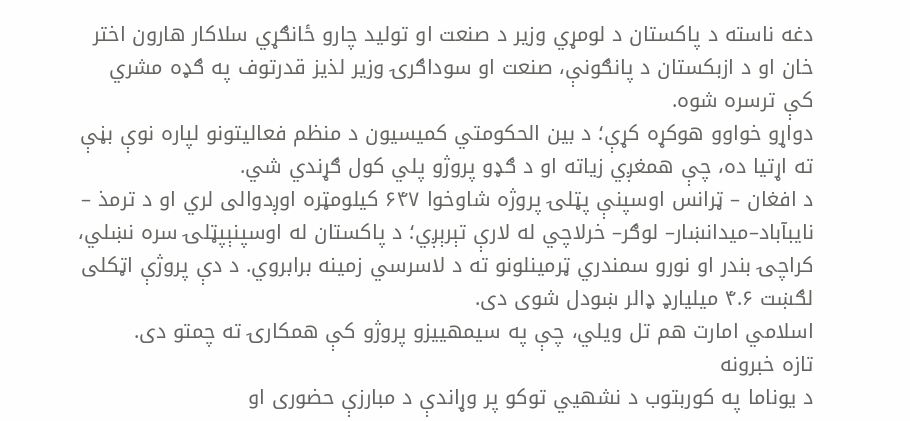دغه ناسته د پاکستان د لومړي وزیر د صنعت او تولید چارو ځانګړي سلاکار هارون اختر خان او د ازبکستان د پانګونې، صنعت او سوداګرۍ وزیر لذیز قدرتوف په ګډه مشري کې ترسره شوه.
دواړو خواوو هوکړه کړې؛ د بین الحکومتي کمیسیون د منظم فعالیتونو لپاره نوې بڼې ته اړتیا ده، چې همغږي زیاته او د ګډو پروژو پلي کول ګړندي شي.
د افغان – ټرانس اوسپنې پټلۍ پروژه شاوخوا ۶۴۷ کیلومټره اوږدوالی لري او د ترمذ – نایبآباد–میدانښار– لوګر– خرلاچي له لارې تېرېږي؛ د پاکستان له اوسپنېپټلۍ سره نښلي، کراچۍ بندر او نورو سمندري ټرمینلونو ته د لاسرسي زمینه برابروي. د دې پروژې اټکلی لګښت ۴.۶ میلیارډ ډالر ښودل شوی دی.
اسلامي امارت هم تل ویلي، چې په سیمهییزو پروژو کې همکارۍ ته چمتو دی.
تازه خبرونه
د یوناما په کوربتوب د نشهیي توکو پر وړاندې د مبارزې حضوری او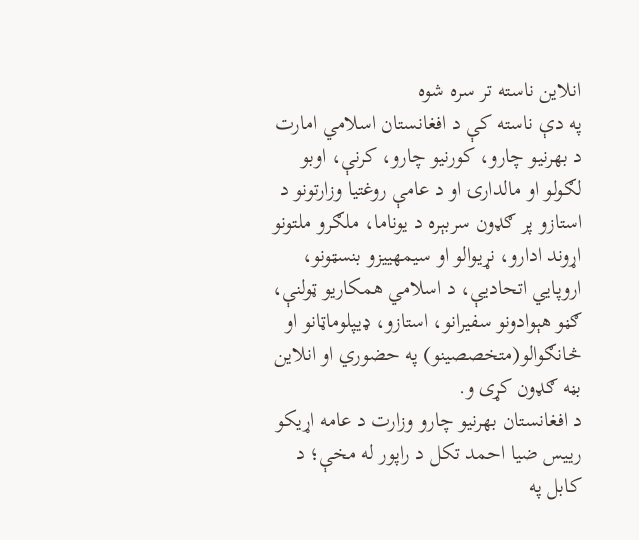انلاین ناسته تر سره شوه
په دې ناسته کې د افغانستان اسلامي امارت د بهرنیو چارو، کورنیو چارو، کرنې، اوبو لګولو او مالدارۍ او د عامې روغتیا وزارتونو د استازو پر ګډون سربېره د یوناما، ملګرو ملتونو اړوند ادارو، نړیوالو او سیمهییزو بنسټونو، اروپايي اتحادیې، د اسلامي همکاریو ټولنې، ګڼو هېوادونو سفیرانو، استازو، ډیپلوماټانو او څانګوالو(متخصصینو) په حضوري او انلاین بڼه ګډون کړی و.
د افغانستان بهرنیو چارو وزارت د عامه اړیکو رییس ضیا احمد تکل د راپور له مخې؛ د کابل په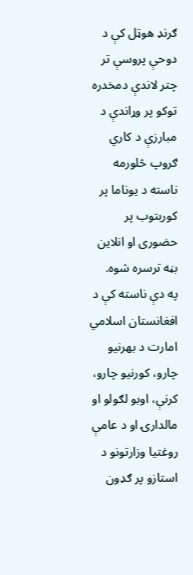ګرنډ هوټل کې د دوحې پروسې تر چتر لاندې دمخدره توکو پر وړاندې د مبارزې د کاري ګروپ څلورمه ناسته د یوناما پر کوربتوب پر حضوری او انلاین بڼه ترسره شوه.
په دې ناسته کې د افغانستان اسلامي امارت د بهرنیو چارو، کورنیو چارو، کرنې، اوبو لګولو او مالدارۍ او د عامې روغتیا وزارتونو د استازو پر ګډون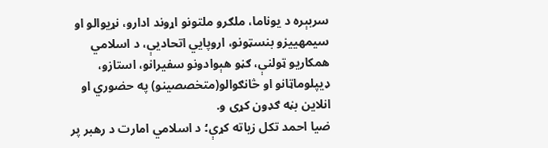سربېره د یوناما، ملګرو ملتونو اړوند ادارو، نړیوالو او سیمهییزو بنسټونو، اروپايي اتحادیې، د اسلامي همکاریو ټولنې، ګڼو هېوادونو سفیرانو، استازو، ډیپلوماټانو او څانګوالو(متخصصینو) په حضوري او انلاین بڼه ګډون کړی و.
ضیا احمد تکل زیاته کړې؛ د اسلامي امارت د رهبر پر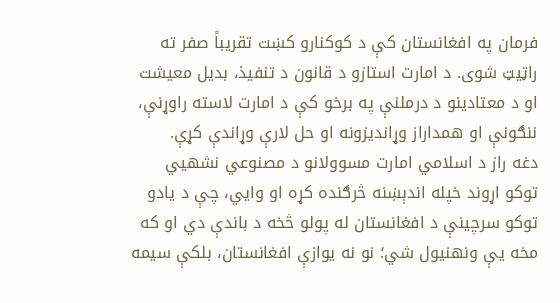فرمان په افغانستان کې د کوکنارو کښت تقریباً صفر ته راټیټ شوی. د امارت استازو د قانون د تنفیذ، بدیل معیشت او د معتادینو د درملنې په برخو کې د امارت لاسته راوړنې، ننګونې او همداراز وړاندیزونه او حل لارې وړاندې کړې.
دغه راز د اسلامي امارت مسوولانو د مصنوعي نشهيي توکو اړوند خپله اندېښنه څرګنده کړه او وایي، چې د یادو توکو سرچینې د افغانستان له پولو څخه د باندې دي او که مخه یې ونهنیول شي؛ نو نه یوازې افغانستان، بلکې سیمه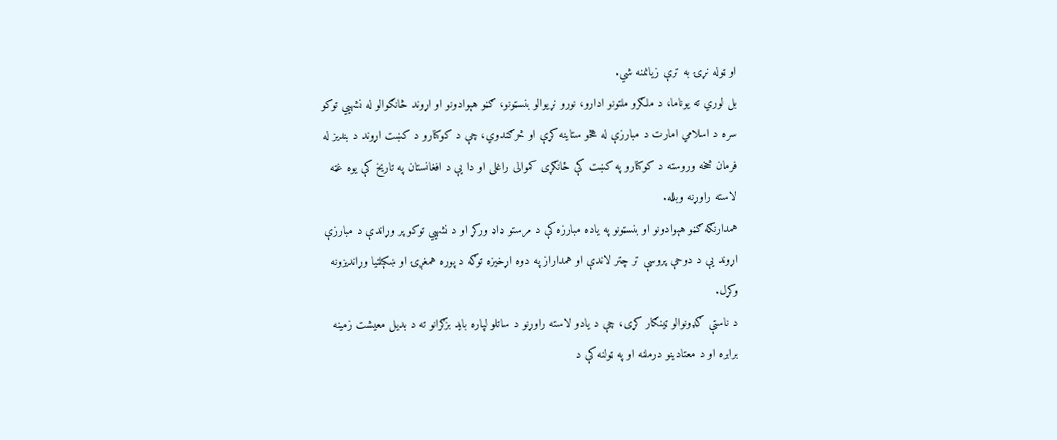او ټوله نړۍ به ترې زیانمنه شي.
بل لوري ته یوناما، د ملګرو ملتونو ادارو، نورو نړیوالو بنسټونو، ګڼو هېوادونو او اړوند څانګوالو له نشهیي توکو سره د اسلامي امارت د مبارزې له هڅو ستاینه کړې او څرګندوي، چې د کوکنارو د کښت اړوند د بندیز له فرمان څخه وروسته د کوکنارو په کښت کې ځانګړی کموالی راغلی او دا یې د افغانستان په تاریخ کې یوه غټه لاسته راوړنه وبلله.
همدارنګه ګڼو هېوادونو او بنسټونو په یاده مبارزه کې د مرستو ډاډ ورکړ او د نشهيي توکو پر وړاندې د مبارزې اړوند یې د دوحې پروسې تر چتر لاندې او همداراز په دوه اړخیزه توګه د پوره همغږۍ او ښکېلتیا وړاندیزونه وکړل.
د ناستې ګډونوالو ټینګار کړی، چې د یادو لاسته راوړنو د ساتلو لپاره باید بزګرانو ته د بدیل معیشت زمینه برابره او د معتادینو درملنه او په ټولنه کې د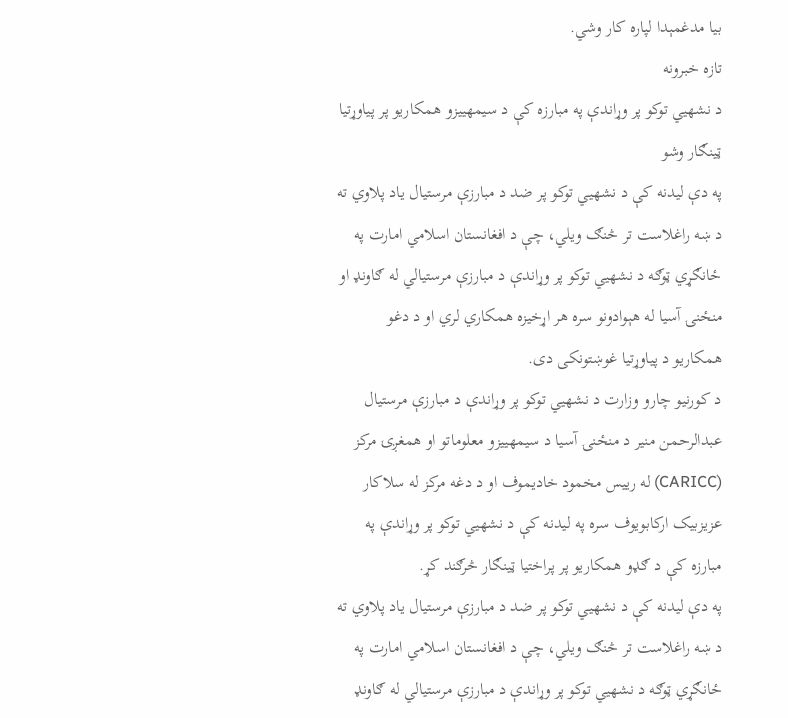بیا مدغمېدا لپاره کار وشي.
تازه خبرونه
د نشهیي توکو پر وړاندې په مبارزه کې د سیمهییزو همکاریو پر پیاوړتیا ټینګار وشو
په دې لیدنه کې د نشهیي توکو پر ضد د مبارزې مرستیال یاد پلاوي ته د ښه راغلاست تر څنګ ویلي، چې د افغانستان اسلامي امارت په ځانګړي ټوګه د نشهیي توکو پر وړاندې د مبارزې مرستیالي له ګاونډ او منځنۍ آسیا له هېوادونو سره هر اړخیزه همکاري لري او د دغو همکاریو د پیاوړتیا غوښتونکی دی.
د کورنیو چارو وزارت د نشهیي توکو پر وړاندې د مبارزې مرستیال عبدالرحمن منیر د منځنۍ آسیا د سیمهییزو معلوماتو او همغږۍ مرکز (CARICC) له رییس مخمود خادیموف او د دغه مرکز له سلاکار عزیزبیک ارکابویوف سره په لیدنه کې د نشهیي توکو پر وړاندې په مبارزه کې د ګډو همکاریو پر پراختیا ټینګار څرګند کړ.
په دې لیدنه کې د نشهیي توکو پر ضد د مبارزې مرستیال یاد پلاوي ته د ښه راغلاست تر څنګ ویلي، چې د افغانستان اسلامي امارت په ځانګړي ټوګه د نشهیي توکو پر وړاندې د مبارزې مرستیالي له ګاونډ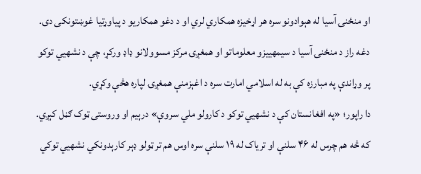او منځنۍ آسیا له هېوادونو سره هر اړخیزه همکاري لري او د دغو همکاریو د پیاوړتیا غوښتونکی دی.
دغه راز د منځنۍ آسیا د سیمهییزو معلوماتو او همغږۍ مرکز مسوولانو ډاډ ورکړ، چې د نشهیي توکو پر وړاندې په مبارزه کې به له اسلامي امارت سره د اغېزمنې همغږۍ لپاره هڅې وکړي.
دا راپور؛ «په افغانستان کې د نشهیي توکو د کارولو ملي سروې» درېیم او وروستی ټوک ګڼل کېږي. که څه هم چرس له ۴۶ سلنې او تریاک له ۱۹ سلنې سره اوس هم تر ټولو ډېر کارېدونکي نشهیي توکي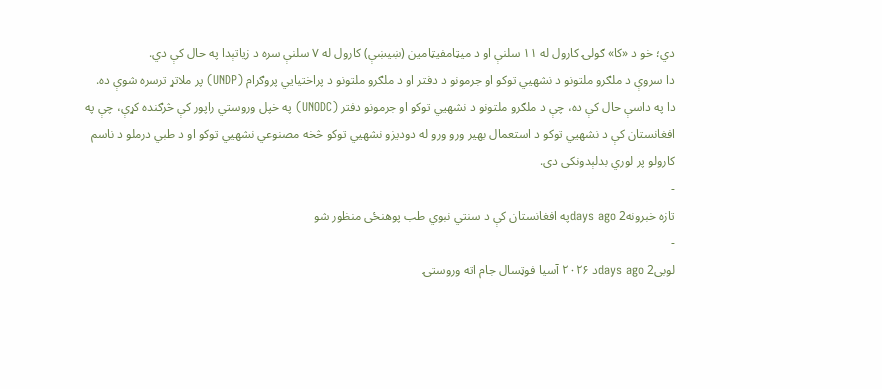دي؛ خو د «کا» ګولۍ کارول له ۱۱ سلنې او د میټامفیټامین (ښیښې) کارول له ۷ سلنې سره د زیاتېدا په حال کې دي.
دا سروې د ملګرو ملتونو د نشهیي توکو او جرمونو د دفتر او د ملګرو ملتونو د پراختیایي پروګرام (UNDP) پر ملاتړ ترسره شوې ده.
دا په داسې حال کې ده، چې د ملګرو ملتونو د نشهیي توکو او جرمونو دفتر (UNODC) په خپل وروستي راپور کې څرګنده کړې، چې په افغانستان کې د نشهیي توکو د استعمال بهیر ورو ورو له دودیزو نشهیي توکو څخه مصنوعي نشهیي توکو او د طبي درملو د ناسم کارولو پر لوري بدلېدونکی دی.
-
تازه خبرونه2 days agoپه افغانستان کې د سنتي نبوي طب پوهنځی منظور شو
-
لوبی2 days agoد ۲۰۲۶ آسیا فوټسال جام اته وروستۍ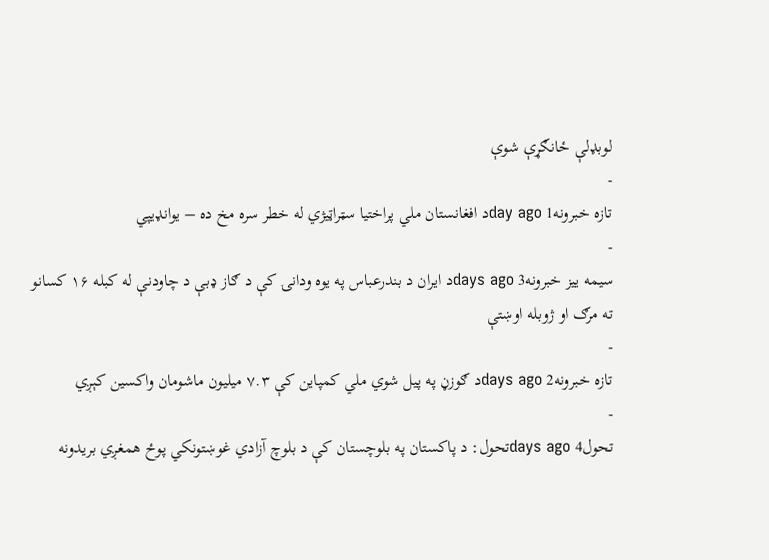لوبډلې ځانګړې شوې
-
تازه خبرونه1 day agoد افغانستان ملي پراختیا سټراټیژي له خطر سره مخ ده – یوانډيپي
-
سیمه ییز خبرونه3 days agoد ایران د بندرعباس په یوه ودانۍ کې د ګاز ډبې د چاودنې له کبله ۱۶ کسانو ته مرګ او ژوبله اوښتې
-
تازه خبرونه2 days agoد ګوزڼ په پیل شوي ملي کمپاین کې ۷.۳ میلیون ماشومان واکسین کېږي
-
تحول4 days agoتحول: د پاکستان په بلوچستان کې د بلوچ آزادي غوښتونکي پوځ همغږي بریدونه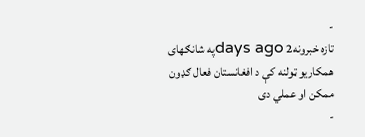-
تازه خبرونه2 days agoپه شانګهای همکاریو ټولنه کې د افغانستان فعال ګډون ممکن او عملي دی
-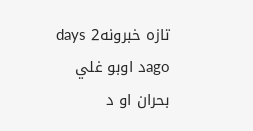تازه خبرونه2 days agoد اوبو غلي بحران او د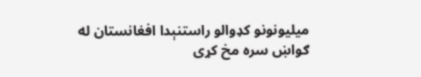میلیونونو کډوالو راستنېدا افغانستان له ګواښ سره مخ کړی